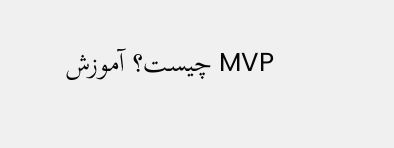MVP چیست؟ آموزش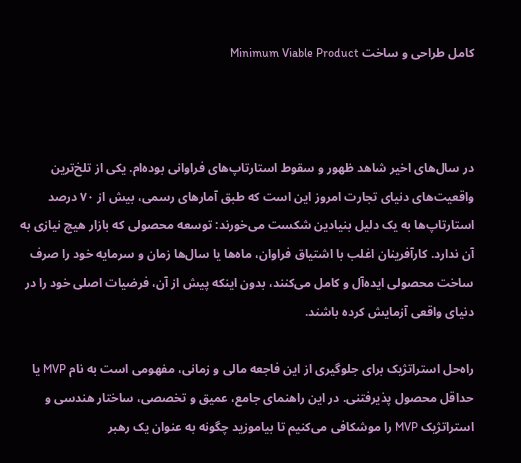کامل طراحی و ساخت Minimum Viable Product



در سال‌های اخیر شاهد ظهور و سقوط استارتاپ‌های فراوانی بوده‌ام. یکی از تلخ‌ترین واقعیت‌های دنیای تجارت امروز این است که طبق آمارهای رسمی، بیش از ۷۰ درصد استارتاپ‌ها به یک دلیل بنیادین شکست می‌خورند: توسعه محصولی که بازار هیچ نیازی به آن ندارد. کارآفرینان اغلب با اشتیاق فراوان، ماه‌ها یا سال‌ها زمان و سرمایه خود را صرف ساخت محصولی ایده‌آل و کامل می‌کنند، بدون اینکه پیش از آن، فرضیات اصلی خود را در دنیای واقعی آزمایش کرده باشند.

راه‌حل استراتژیک برای جلوگیری از این فاجعه مالی و زمانی، مفهومی است به نام MVP یا حداقل محصول پذیرفتنی. در این راهنمای جامع، عمیق و تخصصی، ساختار هندسی و استراتژیک MVP را موشکافی می‌کنیم تا بیاموزید چگونه به عنوان یک رهبر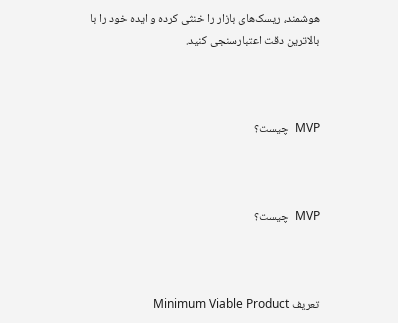هوشمند، ریسک‌های بازار را خنثی کرده و ایده خود را با بالاترین دقت اعتبارسنجی کنید.



MVP  چیست؟



MVP  چیست؟



تعریف Minimum Viable Product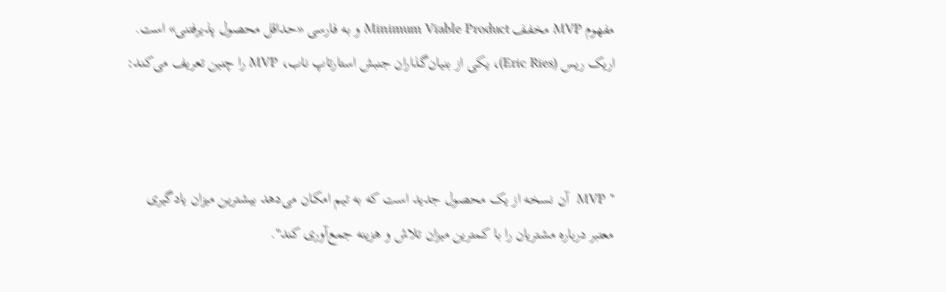مفهوم MVP مخفف Minimum Viable Product و به فارسی «حداقل محصول پذیرفتنی» است. اریک ریس (Eric Ries)، یکی از بنیان‌گذاران جنبش استارتاپ ناب، MVP را چنین تعریف می‌کند:



" MVP  آن نسخه از یک محصول جدید است که به تیم امکان می‌دهد بیشترین میزان یادگیری معتبر درباره مشتریان را با کمترین میزان تلاش و هزینه جمع‌آوری کند".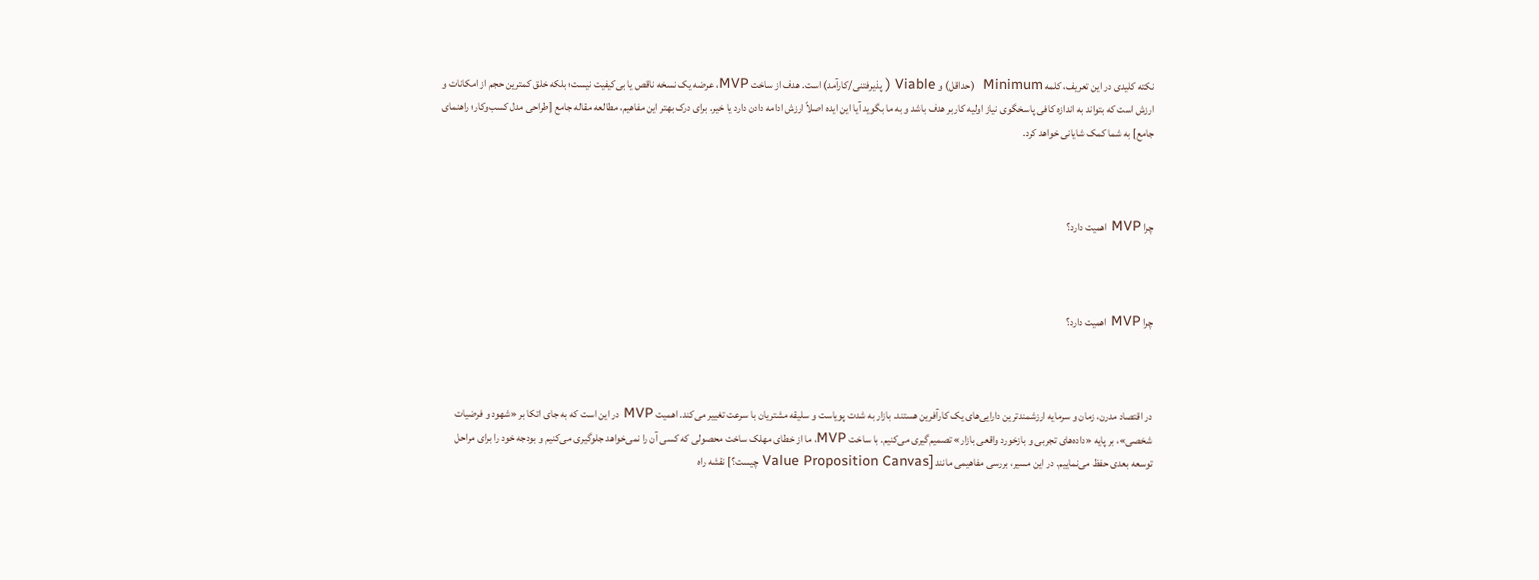نکته کلیدی در این تعریف، کلمه Minimum  (حداقل) و Viable ( پذیرفتنی/کارآمد) است. هدف از ساخت MVP، عرضه یک نسخه ناقص یا بی‌کیفیت نیست؛ بلکه خلق کمترین حجم از امکانات و ارزش است که بتواند به اندازه کافی پاسخگوی نیاز اولیه کاربر هدف باشد و به ما بگوید آیا این ایده اصلاً ارزش ادامه دادن دارد یا خیر. برای درک بهتر این مفاهیم، مطالعه مقاله جامع [طراحی مدل کسب‌وکار؛ راهنمای جامع] به شما کمک شایانی خواهد کرد.



چرا MVP اهمیت دارد؟



چرا MVP اهمیت دارد؟



در اقتصاد مدرن، زمان و سرمایه ارزشمندترین دارایی‌های یک کارآفرین هستند. بازار به شدت پویاست و سلیقه مشتریان با سرعت تغییر می‌کند. اهمیت MVP در این است که به جای اتکا بر «شهود و فرضيات شخصی»، بر پایه «داده‌های تجربی و بازخورد واقعی بازار» تصمیم‌گیری می‌کنیم. با ساخت MVP، ما از خطای مهلک ساخت محصولی که کسی آن را نمی‌خواهد جلوگیری می‌کنیم و بودجه خود را برای مراحل توسعه بعدی حفظ می‌نماییم. در این مسیر، بررسی مفاهیمی مانند [Value Proposition Canvas چیست؟] نقشه راه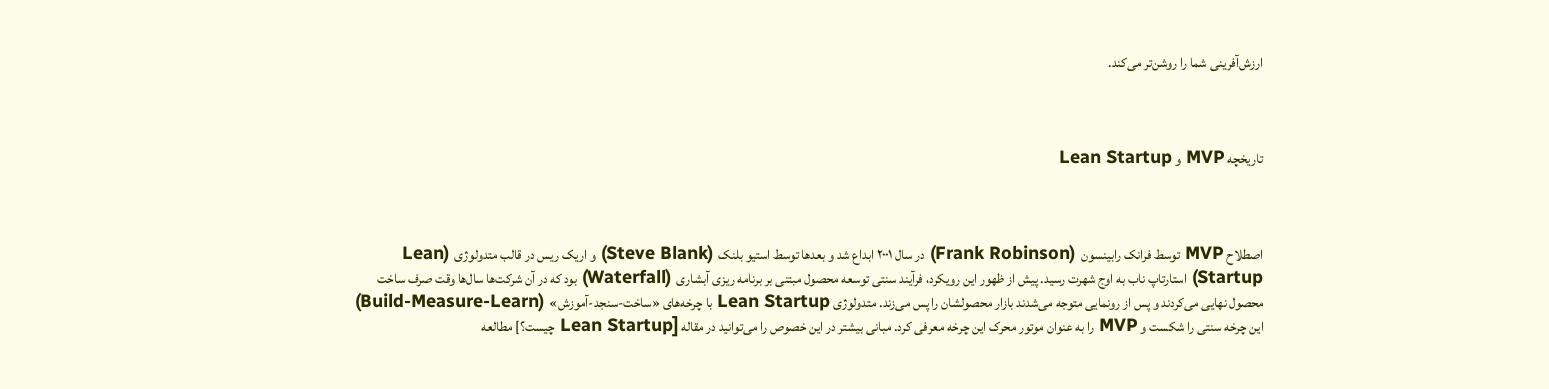ارزش‌آفرینی شما را روشن‌تر می‌کند.



تاریخچه MVP و Lean Startup



اصطلاح MVP توسط فرانک رابینسون  (Frank Robinson) در سال ۲۰۰۱ ابداع شد و بعدها توسط استیو بلنک  (Steve Blank) و اریک ریس در قالب متدولوژی  (Lean Startup) استارتاپ ناب به اوج شهرت رسید. پیش از ظهور این رویکرد، فرآیند سنتی توسعه محصول مبتنی بر برنامه ریزی آبشاری  (Waterfall) بود که در آن شرکت‌ها سال‌ها وقت صرف ساخت محصول نهایی می‌کردند و پس از رونمایی متوجه می‌شدند بازار محصولشان را پس می‌زند. متدولوژی Lean Startup با چرخه‌های «ساخت-سنجد-آموزش»  (Build-Measure-Learn)  این چرخه سنتی را شکست و MVP را به عنوان موتور محرک این چرخه معرفی کرد. مبانی بیشتر در این خصوص را می‌توانید در مقاله [Lean Startup چیست؟] مطالعه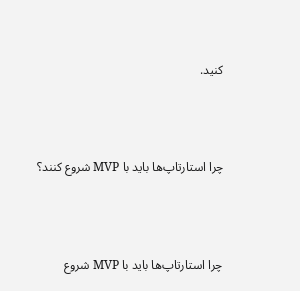کنید.



چرا استارتاپ‌ها باید با MVP شروع کنند؟



چرا استارتاپ‌ها باید با MVP شروع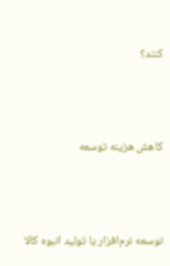کنند؟



کاهش هزینه توسعه



توسعه نرم‌افزار یا تولید انبوه کالا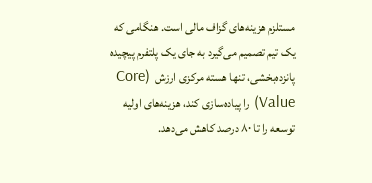مستلزم هزینه‌های گزاف مالی است. هنگامی که یک تیم تصمیم می‌گیرد به جای یک پلتفرم پیچیده پانزده‌بخشی، تنها هسته مرکزی ارزش  (Core Value) را پیاده‌سازی کند، هزینه‌های اولیه توسعه را تا ۸۰ درصد کاهش می‌دهد.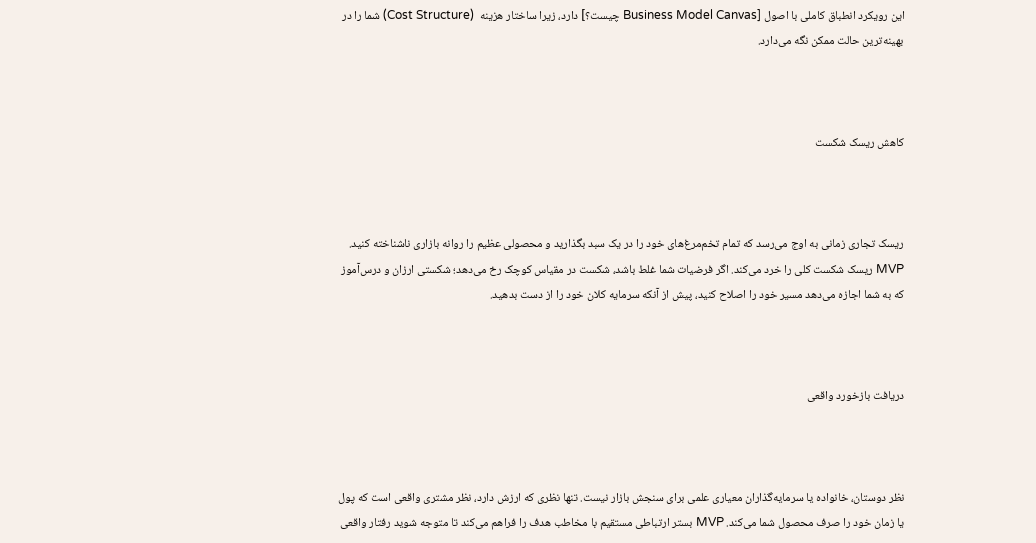این رویکرد انطباق کاملی با اصول [Business Model Canvas چیست؟] دارد، زیرا ساختار هزینه  (Cost Structure) شما را در بهینه‌ترین حالت ممکن نگه می‌دارد.



کاهش ریسک شکست



ریسک تجاری زمانی به اوج می‌رسد که تمام تخم‌مرغ‌های خود را در یک سبد بگذارید و محصولی عظیم را روانه بازاری ناشناخته کنید. MVP ریسک شکست کلی را خرد می‌کند. اگر فرضیات شما غلط باشد، شکست در مقیاس کوچک رخ می‌دهد؛ شکستی ارزان و درس‌آموز که به شما اجازه می‌دهد مسیر خود را اصلاح کنید، پیش از آنکه سرمایه کلان خود را از دست بدهید.



دریافت بازخورد واقعی



نظر دوستان، خانواده یا سرمایه‌گذاران معیاری علمی برای سنجش بازار نیست. تنها نظری که ارزش دارد، نظر مشتری واقعی است که پول یا زمان خود را صرف محصول شما می‌کند. MVP بستر ارتباطی مستقیم با مخاطب هدف را فراهم می‌کند تا متوجه شوید رفتار واقعی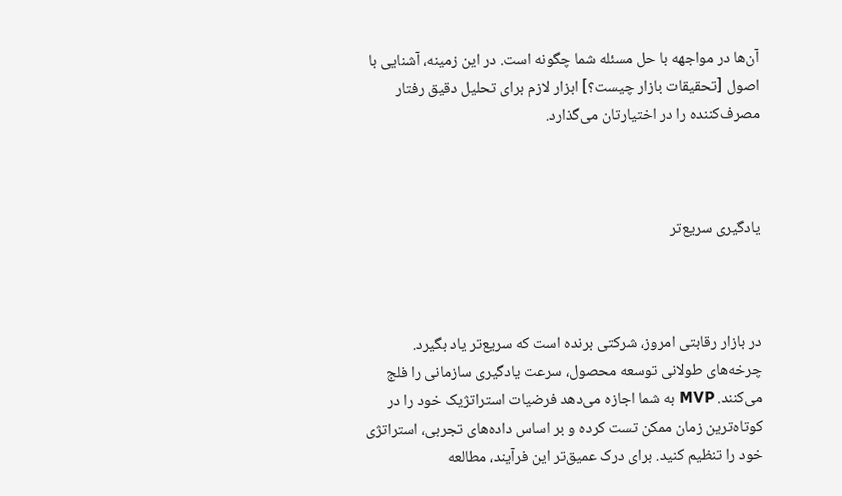آن‌ها در مواجهه با حل مسئله شما چگونه است. در این زمینه، آشنایی با اصول [تحقیقات بازار چیست؟] ابزار لازم برای تحلیل دقیق رفتار مصرف‌کننده را در اختیارتان می‌گذارد.



یادگیری سریع‌تر



در بازار رقابتی امروز، شرکتی برنده است که سریع‌تر یاد بگیرد. چرخه‌های طولانی توسعه محصول، سرعت یادگیری سازمانی را فلج می‌کنند. MVP به شما اجازه می‌دهد فرضیات استراتژیک خود را در کوتاه‌ترین زمان ممکن تست کرده و بر اساس داده‌های تجربی، استراتژی خود را تنظیم کنید. برای درک عمیق‌تر این فرآیند، مطالعه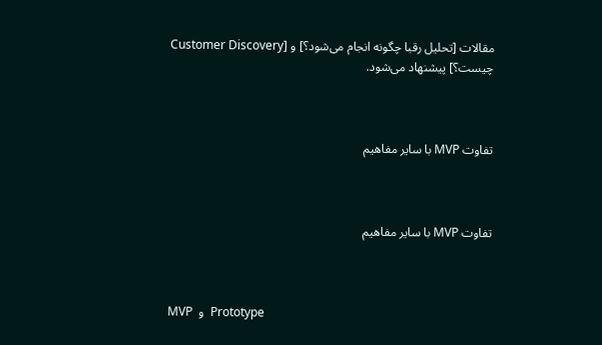مقالات [تحلیل رقبا چگونه انجام می‌شود؟] و [Customer Discovery چیست؟] پیشنهاد می‌شود.



تفاوت MVP با سایر مفاهیم



تفاوت MVP با سایر مفاهیم



MVP  و  Prototype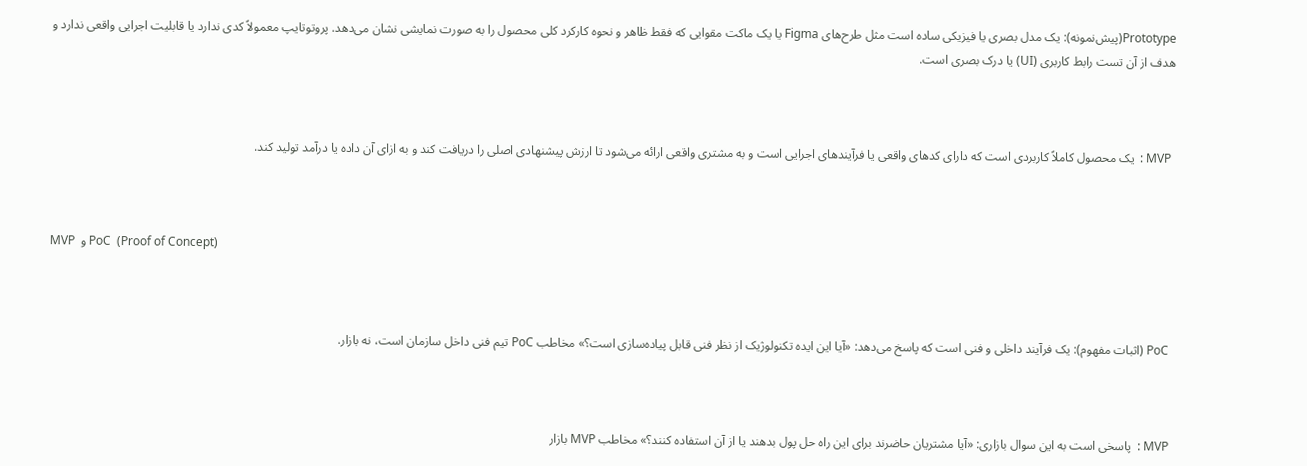Prototype(پیش‌نمونه): یک مدل بصری یا فیزیکی ساده است مثل طرح‌های Figma یا یک ماکت مقوایی که فقط ظاهر و نحوه کارکرد کلی محصول را به صورت نمایشی نشان می‌دهد. پروتوتایپ معمولاً کدی ندارد یا قابلیت اجرایی واقعی ندارد و هدف از آن تست رابط کاربری (UI) یا درک بصری است.



 MVP :  یک محصول کاملاً کاربردی است که دارای کدهای واقعی یا فرآیندهای اجرایی است و به مشتری واقعی ارائه می‌شود تا ارزش پیشنهادی اصلی را دریافت کند و به ازای آن داده یا درآمد تولید کند.



MVP  و PoC  (Proof of Concept)



 PoC (اثبات مفهوم): یک فرآیند داخلی و فنی است که پاسخ می‌دهد: «آیا این ایده تکنولوژیک از نظر فنی قابل پیاده‌سازی است؟» مخاطب PoC تیم فنی داخل سازمان است، نه بازار.



 MVP :  پاسخی است به این سوال بازاری: «آیا مشتریان حاضرند برای این راه حل پول بدهند یا از آن استفاده کنند؟» مخاطب MVP بازار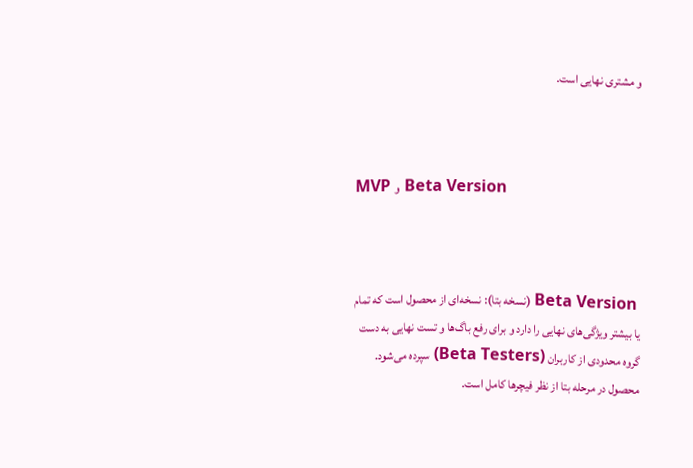و مشتری نهایی است.



MVP و  Beta Version



 Beta Version (نسخه بتا): نسخه‌ای از محصول است که تمام یا بیشتر ویژگی‌های نهایی را دارد و برای رفع باگ‌ها و تست نهایی به دست گروه محدودی از کاربران (Beta Testers) سپرده می‌شود. محصول در مرحله بتا از نظر فیچرها کامل است.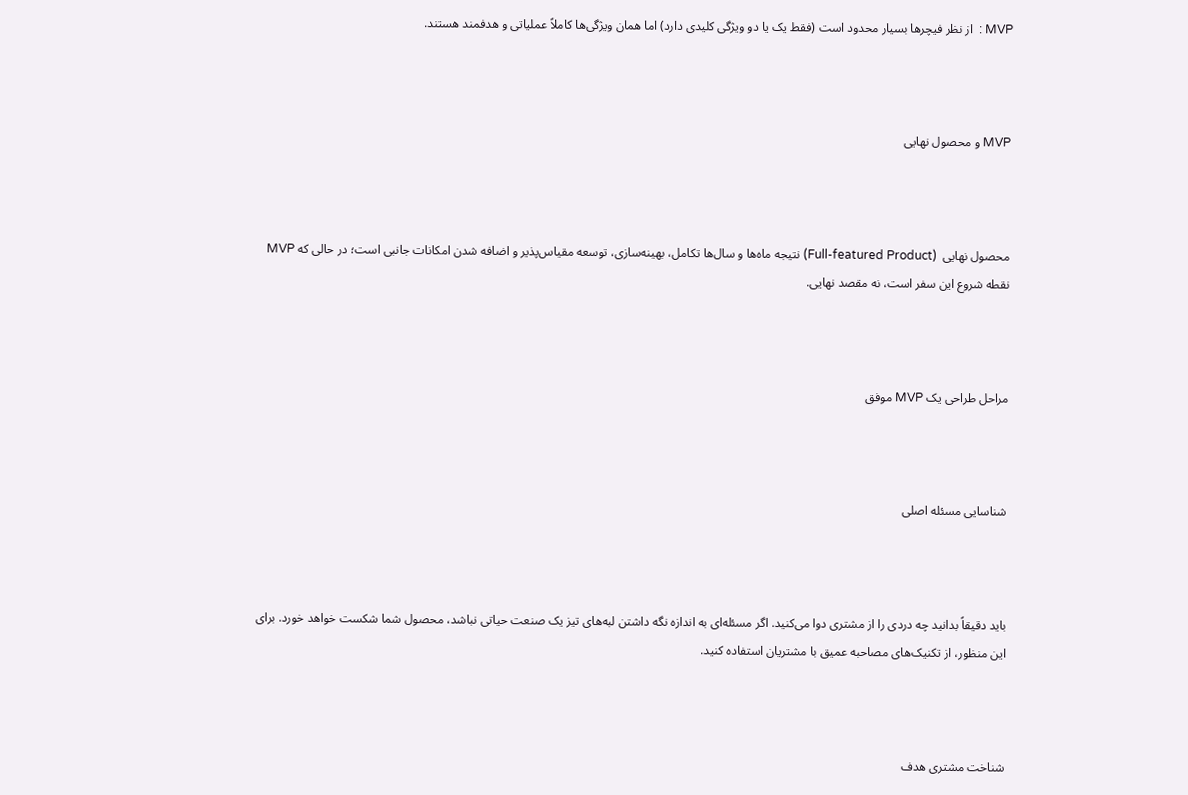MVP :  از نظر فیچرها بسیار محدود است (فقط یک یا دو ویژگی کلیدی دارد) اما همان ویژگی‌ها کاملاً عملیاتی و هدفمند هستند.



MVP و محصول نهایی



محصول نهایی  (Full-featured Product) نتیجه ماه‌ها و سال‌ها تکامل، بهینه‌سازی، توسعه مقیاس‌پذیر و اضافه شدن امکانات جانبی است؛ در حالی که MVP نقطه شروع این سفر است، نه مقصد نهایی.



مراحل طراحی یک MVP موفق



شناسایی مسئله اصلی



باید دقیقاً بدانید چه دردی را از مشتری دوا می‌کنید. اگر مسئله‌ای به اندازه نگه داشتن لبه‌های تیز یک صنعت حیاتی نباشد، محصول شما شکست خواهد خورد. برای این منظور، از تکنیک‌های مصاحبه عمیق با مشتریان استفاده کنید.



شناخت مشتری هدف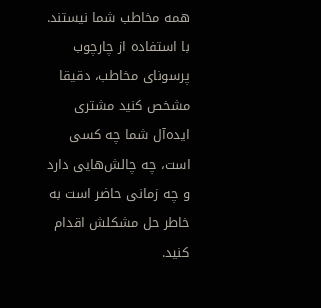همه مخاطب شما نیستند. با استفاده از چارچوب پرسونای مخاطب، دقیقا مشخص کنید مشتری ایده‌آل شما چه کسی است، چه چالش‌هایی دارد و چه زمانی حاضر است به خاطر حل مشکلش اقدام کنید.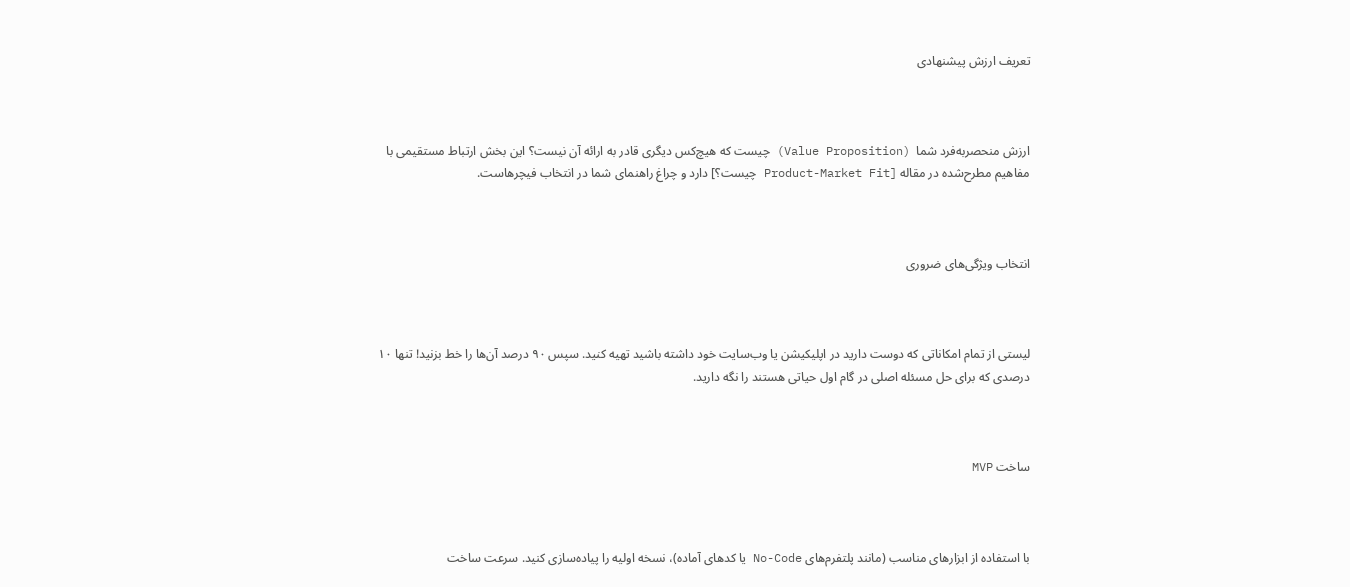تعریف ارزش پیشنهادی



ارزش منحصربه‌فرد شما  (Value Proposition) چیست که هیچ‌کس دیگری قادر به ارائه آن نیست؟ این بخش ارتباط مستقیمی با مفاهیم مطرح‌شده در مقاله [Product-Market Fit چیست؟] دارد و چراغ راهنمای شما در انتخاب فیچرهاست.



انتخاب ویژگی‌های ضروری



لیستی از تمام امکاناتی که دوست دارید در اپلیکیشن یا وب‌سایت خود داشته باشید تهیه کنید. سپس ۹۰ درصد آن‌ها را خط بزنید! تنها ۱۰ درصدی که برای حل مسئله اصلی در گام اول حیاتی هستند را نگه دارید.



ساخت MVP



با استفاده از ابزارهای مناسب (مانند پلتفرم‌های No-Code یا کدهای آماده)، نسخه اولیه را پیاده‌سازی کنید. سرعت ساخت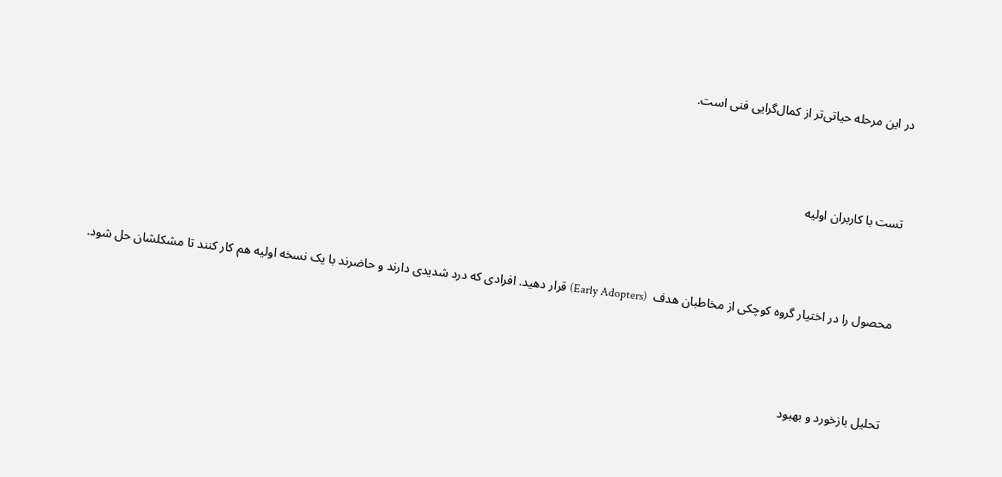در این مرحله حیاتی‌تر از کمال‌گرایی فنی است.



تست با کاربران اولیه



محصول را در اختیار گروه کوچکی از مخاطبان هدف  (Early Adopters) قرار دهید. افرادی که درد شدیدی دارند و حاضرند با یک نسخه اولیه هم کار کنند تا مشکلشان حل شود.



تحلیل بازخورد و بهبود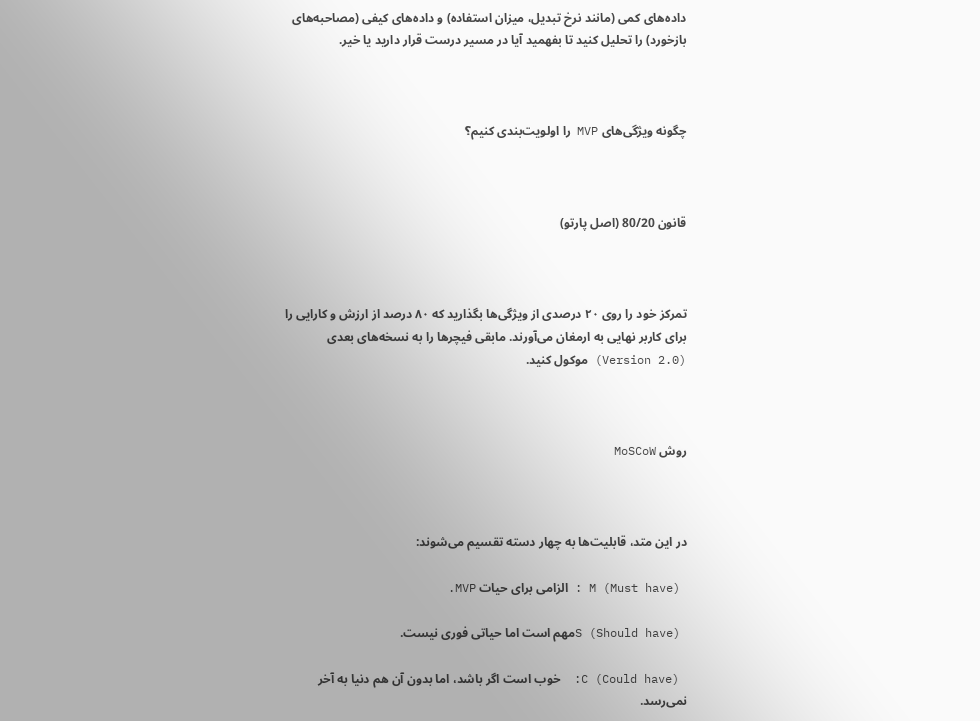داده‌های کمی (مانند نرخ تبدیل، میزان استفاده) و داده‌های کیفی (مصاحبه‌های بازخورد) را تحلیل کنید تا بفهمید آیا در مسیر درست قرار دارید یا خیر.



چگونه ویژگی‌های MVP را اولویت‌بندی کنیم؟



قانون 80/20 (اصل پارتو)



تمرکز خود را روی ۲۰ درصدی از ویژگی‌ها بگذارید که ۸۰ درصد از ارزش و کارایی را برای کاربر نهایی به ارمغان می‌آورند. مابقی فیچرها را به نسخه‌های بعدی (Version 2.0) موکول کنید.



روش MoSCoW



در این متد، قابلیت‌ها به چهار دسته تقسیم می‌شوند:

 M (Must have) : الزامی برای حیات MVP.

 S (Should have)مهم است اما حیاتی فوری نیست.

 C (Could have):  خوب است اگر باشد، اما بدون آن هم دنیا به آخر نمی‌رسد.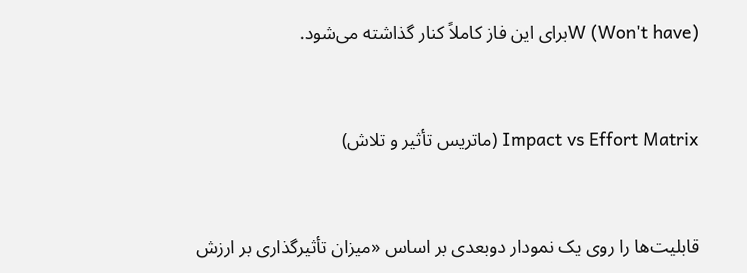W (Won't have)برای این فاز کاملاً کنار گذاشته می‌شود.



Impact vs Effort Matrix (ماتریس تأثیر و تلاش)



قابلیت‌ها را روی یک نمودار دو‌بعدی بر اساس «میزان تأثیرگذاری بر ارزش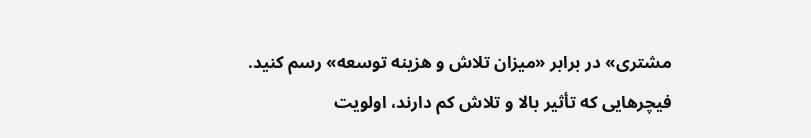مشتری» در برابر «میزان تلاش و هزینه توسعه» رسم کنید. فیچرهایی که تأثیر بالا و تلاش کم دارند، اولویت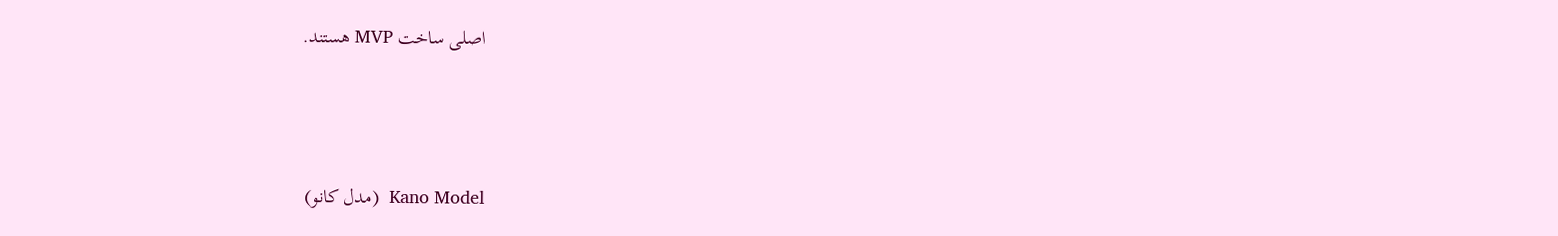اصلی ساخت MVP هستند.



Kano Model  (مدل کانو)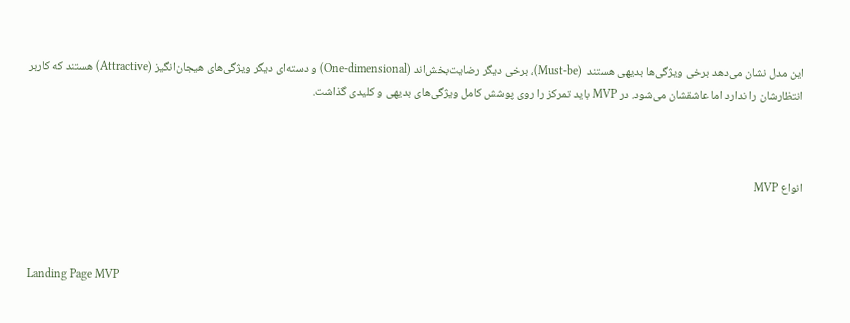این مدل نشان می‌دهد برخی ویژگی‌ها بدیهی هستند  (Must-be)، برخی دیگر رضایت‌بخش‌اند (One-dimensional) و دسته‌ای دیگر ویژگی‌های هیجان‌انگیز (Attractive) هستند که کاربر انتظارشان را ندارد اما عاشقشان می‌شود. در MVP باید تمرکز را روی پوشش کامل ویژگی‌های بدیهی و کلیدی گذاشت.



انواع MVP



Landing Page MVP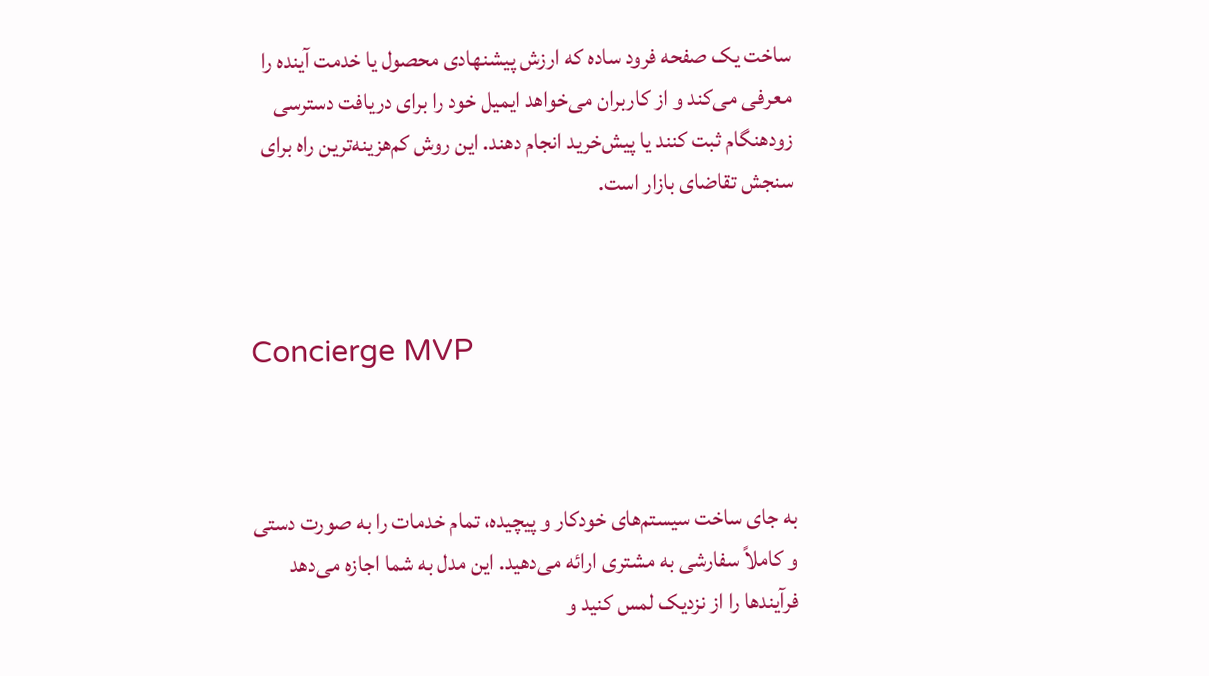ساخت یک صفحه فرود ساده که ارزش پیشنهادی محصول یا خدمت آینده را معرفی می‌کند و از کاربران می‌خواهد ایمیل خود را برای دریافت دسترسی زودهنگام ثبت کنند یا پیش‌خرید انجام دهند. این روش کم‌هزینه‌ترین راه برای سنجش تقاضای بازار است.



Concierge MVP



به جای ساخت سیستم‌های خودکار و پیچیده، تمام خدمات را به صورت دستی و کاملاً سفارشی به مشتری ارائه می‌دهید. این مدل به شما اجازه می‌دهد فرآیندها را از نزدیک لمس کنید و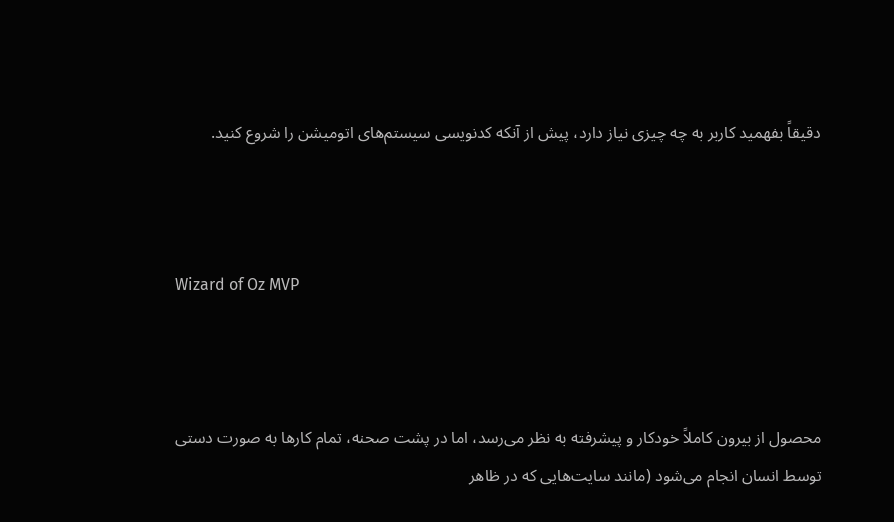دقیقاً بفهمید کاربر به چه چیزی نیاز دارد، پیش از آنکه کدنویسی سیستم‌های اتومیشن را شروع کنید.



Wizard of Oz MVP



محصول از بیرون کاملاً خودکار و پیشرفته به نظر می‌رسد، اما در پشت صحنه، تمام کارها به صورت دستی توسط انسان انجام می‌شود (مانند سایت‌هایی که در ظاهر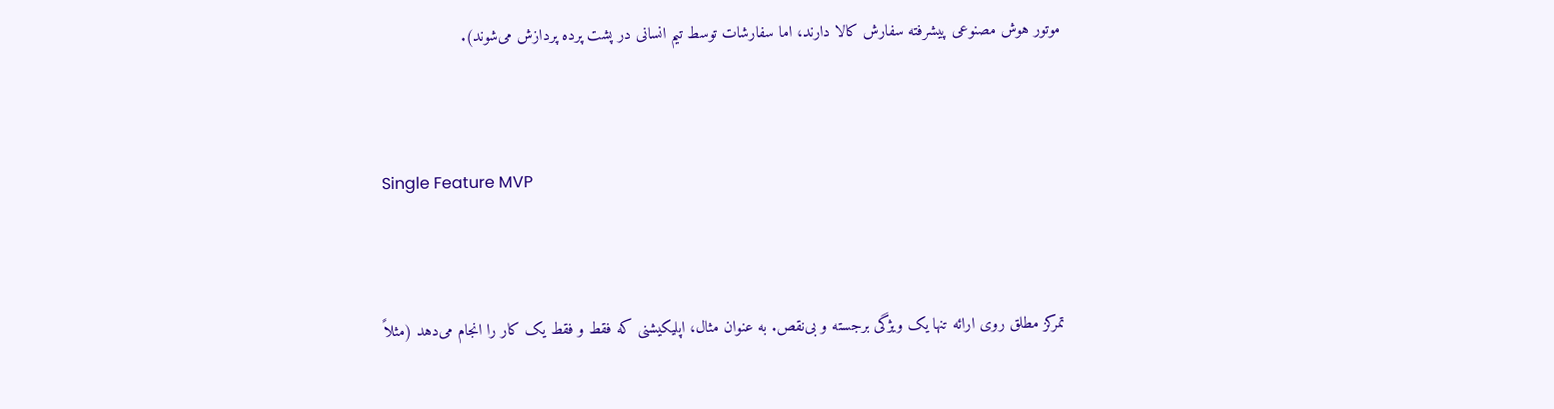موتور هوش مصنوعی پیشرفته سفارش کالا دارند، اما سفارشات توسط تیم انسانی در پشت پرده پردازش می‌شوند).



Single Feature MVP



تمرکز مطلق روی ارائه تنها یک ویژگی برجسته و بی‌نقص. به عنوان مثال، اپلیکیشنی که فقط و فقط یک کار را انجام می‌دهد (مثلاً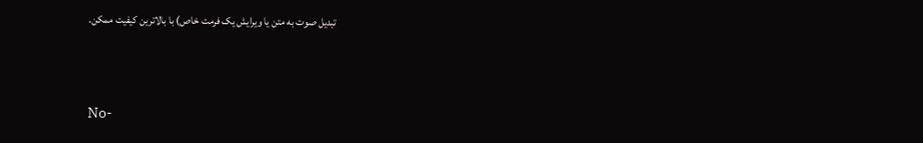تبدیل صوت به متن یا ویرایش یک فرمت خاص) با بالاترین کیفیت ممکن.



No-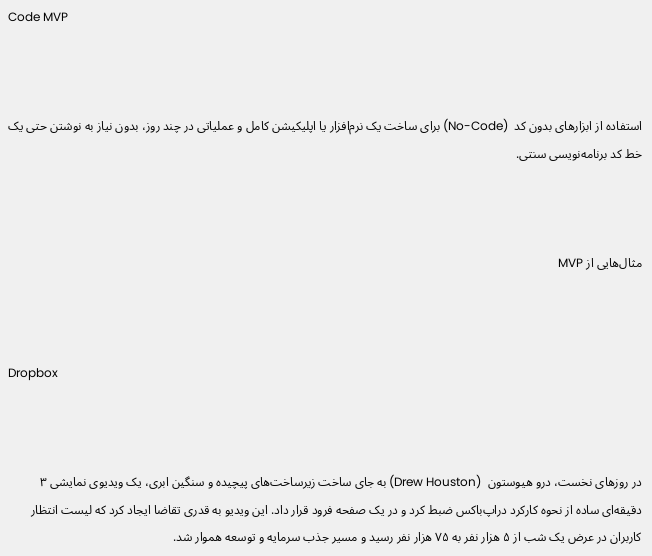Code MVP



استفاده از ابزارهای بدون کد  (No-Code) برای ساخت یک نرم‌افزار یا اپلیکیشن کامل و عملیاتی در چند روز، بدون نیاز به نوشتن حتی یک خط کد برنامه‌نویسی سنتی.



مثال‌هایی از MVP



Dropbox



در روزهای نخست، درو هیوستون  (Drew Houston) به جای ساخت زیرساخت‌های پیچیده و سنگین ابری، یک ویدیوی نمایشی ۳ دقیقه‌ای ساده از نحوه کارکرد دراپ‌باکس ضبط کرد و در یک صفحه فرود قرار داد. این ویدیو به قدری تقاضا ایجاد کرد که لیست انتظار کاربران در عرض یک شب از ۵ هزار نفر به ۷۵ هزار نفر رسید و مسیر جذب سرمایه و توسعه هموار شد.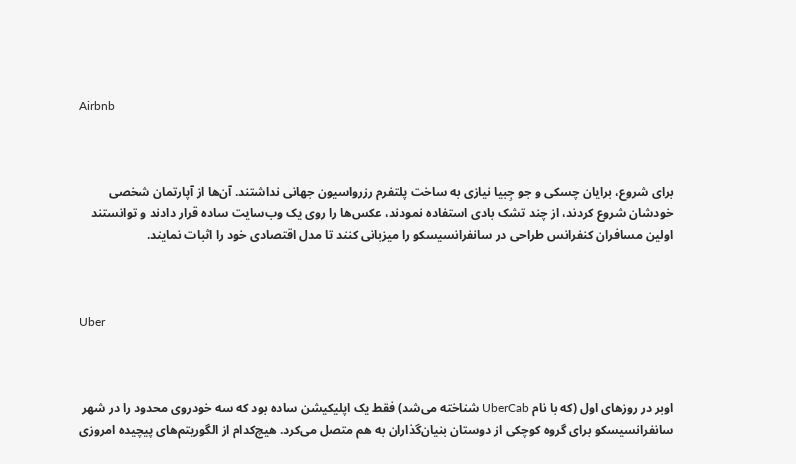Airbnb



برای شروع، برایان چسکی و جو جِبیا نیازی به ساخت پلتفرم رزرواسیون جهانی نداشتند. آن‌ها از آپارتمان شخصی خودشان شروع کردند، از چند تشک بادی استفاده نمودند، عکس‌ها را روی یک وب‌سایت ساده قرار دادند و توانستند اولین مسافران کنفرانس طراحی در سانفرانسیسکو را میزبانی کنند تا مدل اقتصادی خود را اثبات نمایند.



Uber



اوبر در روزهای اول (که با نام UberCab شناخته می‌شد) فقط یک اپلیکیشن ساده بود که سه خودروی محدود را در شهر سانفرانسیسکو برای گروه کوچکی از دوستان بنیان‌گذاران به هم متصل می‌کرد. هیچ‌کدام از الگوریتم‌های پیچیده امروزی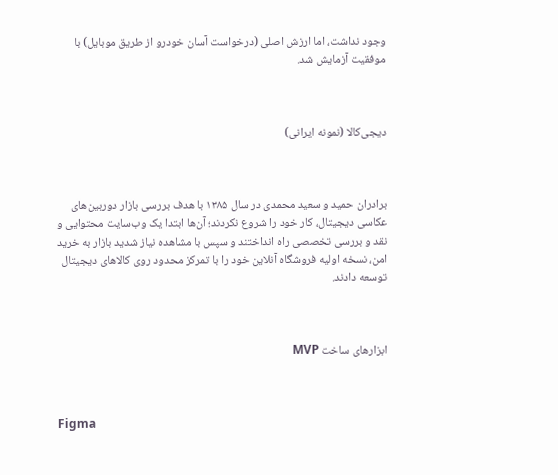وجود نداشت، اما ارزش اصلی (درخواست آسان خودرو از طریق موبایل) با موفقیت آزمایش شد.



دیجی‌کالا (نمونه ایرانی)



برادران حمید و سعید محمدی در سال ۱۳۸۵ با هدف بررسی بازار دوربین‌های عکاسی دیجیتال، کار خود را شروع نکردند؛ آن‌ها ابتدا یک وب‌سایت محتوایی و نقد و بررسی تخصصی راه انداختند و سپس با مشاهده نیاز شدید بازار به خرید امن، نسخه اولیه فروشگاه آنلاین خود را با تمرکز محدود روی کالاهای دیجیتال توسعه دادند.



ابزارهای ساخت MVP



Figma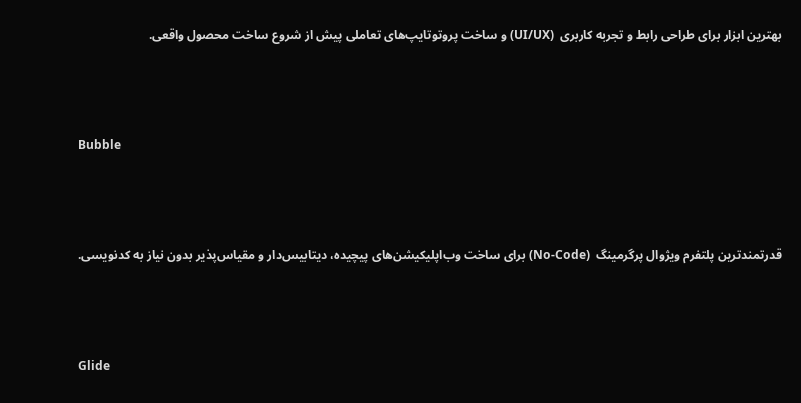بهترین ابزار برای طراحی رابط و تجربه کاربری  (UI/UX) و ساخت پروتوتایپ‌های تعاملی پیش از شروع ساخت محصول واقعی.



Bubble



قدرتمندترین پلتفرم ویژوال پرگرمینگ  (No-Code) برای ساخت وب‌اپلیکیشن‌های پیچیده، دیتابیس‌دار و مقیاس‌پذیر بدون نیاز به کدنویسی.



Glide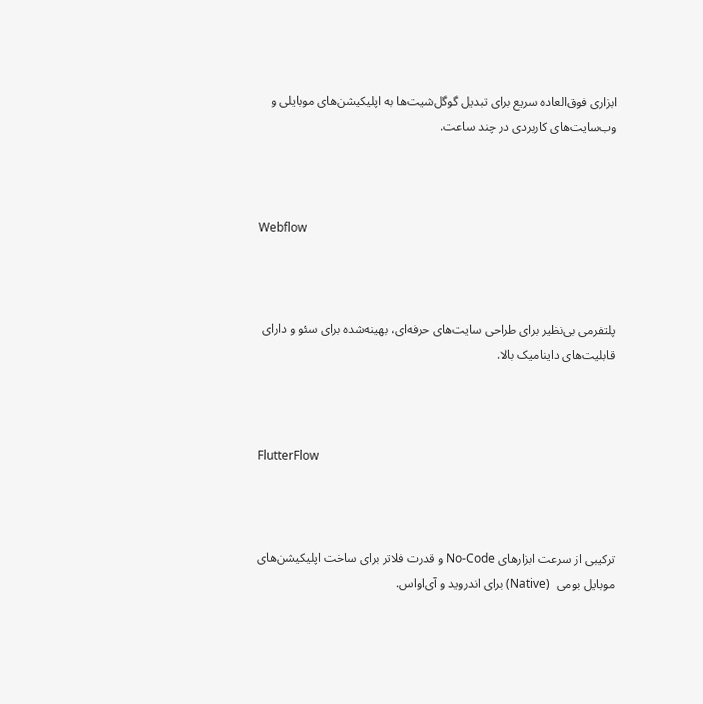ابزاری فوق‌العاده سریع برای تبدیل گوگل‌شیت‌ها به اپلیکیشن‌های موبایلی و وب‌سایت‌های کاربردی در چند ساعت.



Webflow



پلتفرمی بی‌نظیر برای طراحی سایت‌های حرفه‌ای، بهینه‌شده برای سئو و دارای قابلیت‌های داینامیک بالا.



FlutterFlow



ترکیبی از سرعت ابزارهای No-Code و قدرت فلاتر برای ساخت اپلیکیشن‌های موبایل بومی  (Native) برای اندروید و آی‌اواس.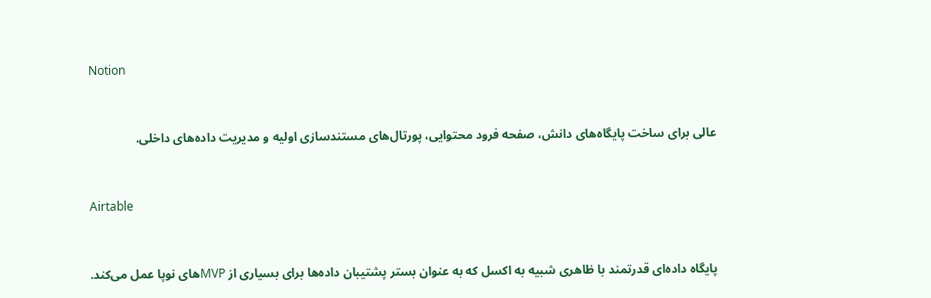Notion



عالی برای ساخت پایگاه‌های دانش، صفحه فرود محتوایی، پورتال‌های مستندسازی اولیه و مدیریت داده‌های داخلی.



Airtable



پایگاه داده‌ای قدرتمند با ظاهری شبیه به اکسل که به عنوان بستر پشتیبان داده‌ها برای بسیاری از MVPهای نوپا عمل می‌کند.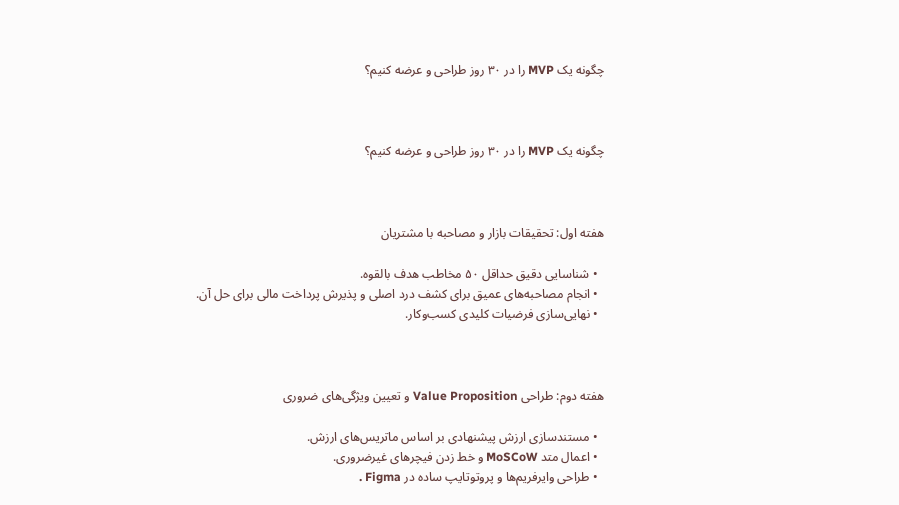چگونه یک MVP را در ۳۰ روز طراحی و عرضه کنیم؟



چگونه یک MVP را در ۳۰ روز طراحی و عرضه کنیم؟



هفته اول: تحقیقات بازار و مصاحبه با مشتریان

  • شناسایی دقیق حداقل ۵۰ مخاطب هدف بالقوه.
  • انجام مصاحبه‌های عمیق برای کشف درد اصلی و پذیرش پرداخت مالی برای حل آن.
  • نهایی‌سازی فرضیات کلیدی کسب‌وکار.



هفته دوم: طراحی Value Proposition و تعیین ویژگی‌های ضروری

  • مستندسازی ارزش پیشنهادی بر اساس ماتریس‌های ارزش.
  • اعمال متد MoSCoW و خط زدن فیچرهای غیرضروری.
  • طراحی وایرفریم‌ها و پروتوتایپ ساده در Figma .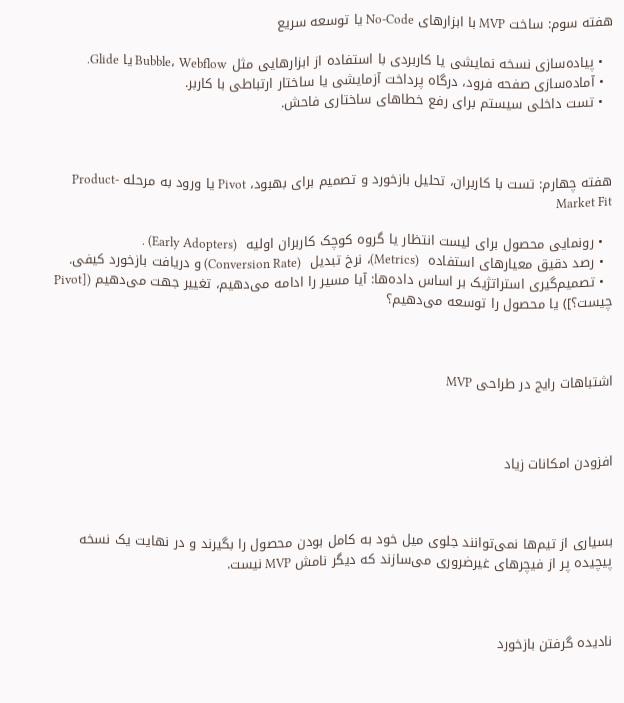هفته سوم: ساخت MVP با ابزارهای No-Code یا توسعه سریع

  • پیاده‌سازی نسخه نمایشی یا کاربردی با استفاده از ابزارهایی مثل Bubble، Webflow یا Glide.
  • آماده‌سازی صفحه فرود، درگاه پرداخت آزمایشی یا ساختار ارتباطی با کاربر.
  • تست داخلی سیستم برای رفع خطاهای ساختاری فاحش.



هفته چهارم: تست با کاربران، تحلیل بازخورد و تصمیم برای بهبود، Pivot یا ورود به مرحله Product-Market Fit

  • رونمایی محصول برای لیست انتظار یا گروه کوچک کاربران اولیه  (Early Adopters) .
  • رصد دقیق معیارهای استفاده  (Metrics)، نرخ تبدیل  (Conversion Rate) و دریافت بازخورد کیفی.
  • تصمیم‌گیری استراتژیک بر اساس داده‌ها: آیا مسیر را ادامه می‌دهیم، تغییر جهت می‌دهیم ([Pivot چیست؟]) یا محصول را توسعه می‌دهیم؟



اشتباهات رایج در طراحی MVP



افزودن امکانات زیاد



بسیاری از تیم‌ها نمی‌توانند جلوی میل خود به کامل بودن محصول را بگیرند و در نهایت یک نسخه پیچیده پر از فیچرهای غیرضروری می‌سازند که دیگر نامش MVP نیست.



نادیده گرفتن بازخورد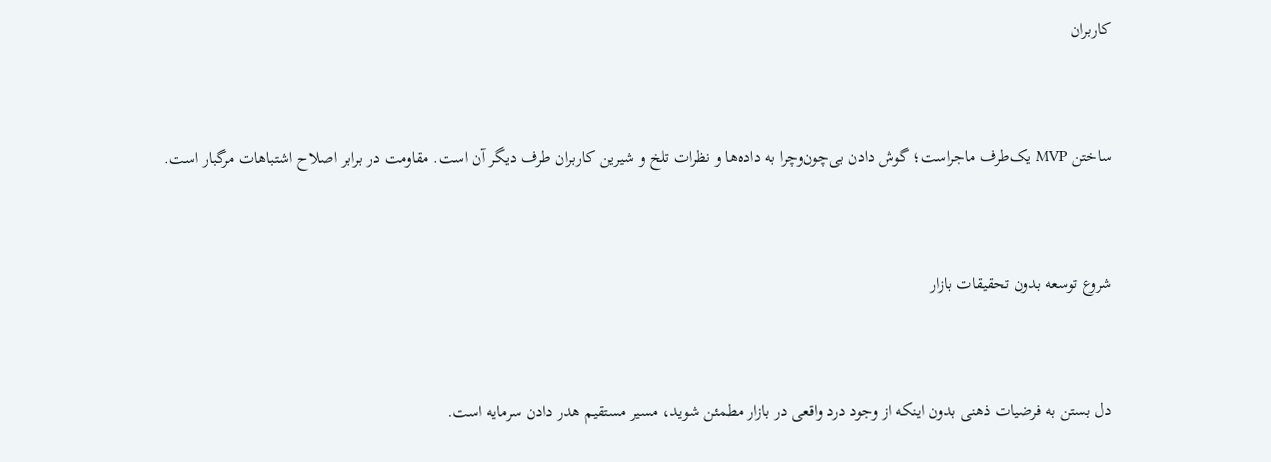کاربران



ساختن MVP یک‌طرف ماجراست؛ گوش دادن بی‌چون‌وچرا به داده‌ها و نظرات تلخ و شیرین کاربران طرف دیگر آن است. مقاومت در برابر اصلاح اشتباهات مرگبار است.



شروع توسعه بدون تحقیقات بازار



دل بستن به فرضیات ذهنی بدون اینکه از وجود درد واقعی در بازار مطمئن شوید، مسیر مستقیم هدر دادن سرمایه است.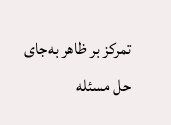تمرکز بر ظاهر به‌جای حل مسئله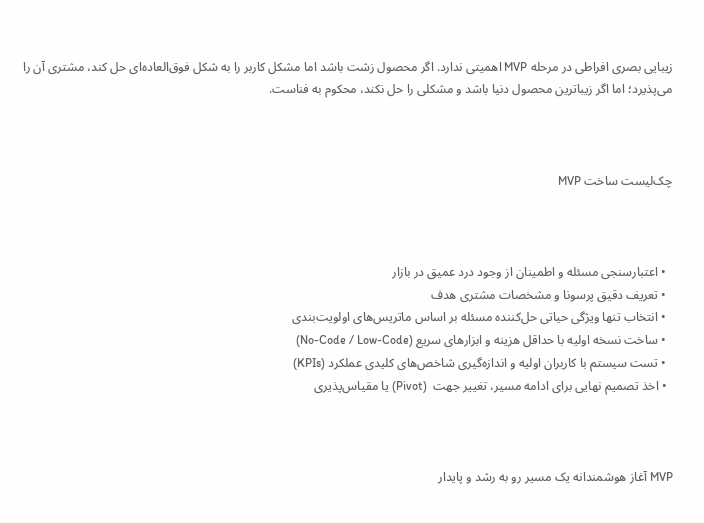زیبایی بصری افراطی در مرحله MVP اهمیتی ندارد. اگر محصول زشت باشد اما مشکل کاربر را به شکل فوق‌العاده‌ای حل کند، مشتری آن را می‌پذیرد؛ اما اگر زیباترین محصول دنیا باشد و مشکلی را حل نکند، محکوم به فناست.



چک‌لیست ساخت MVP



  • اعتبارسنجی مسئله و اطمینان از وجود درد عمیق در بازار
  • تعریف دقیق پرسونا و مشخصات مشتری هدف
  • انتخاب تنها ویژگی حیاتی حل‌کننده مسئله بر اساس ماتریس‌های اولویت‌بندی
  • ساخت نسخه اولیه با حداقل هزینه و ابزارهای سریع (No-Code / Low-Code)
  • تست سیستم با کاربران اولیه و اندازه‌گیری شاخص‌های کلیدی عملکرد (KPIs)
  • اخذ تصمیم نهایی برای ادامه مسیر، تغییر جهت  (Pivot) یا مقیاس‌پذیری



MVP آغاز هوشمندانه یک مسیر رو به رشد و پایدار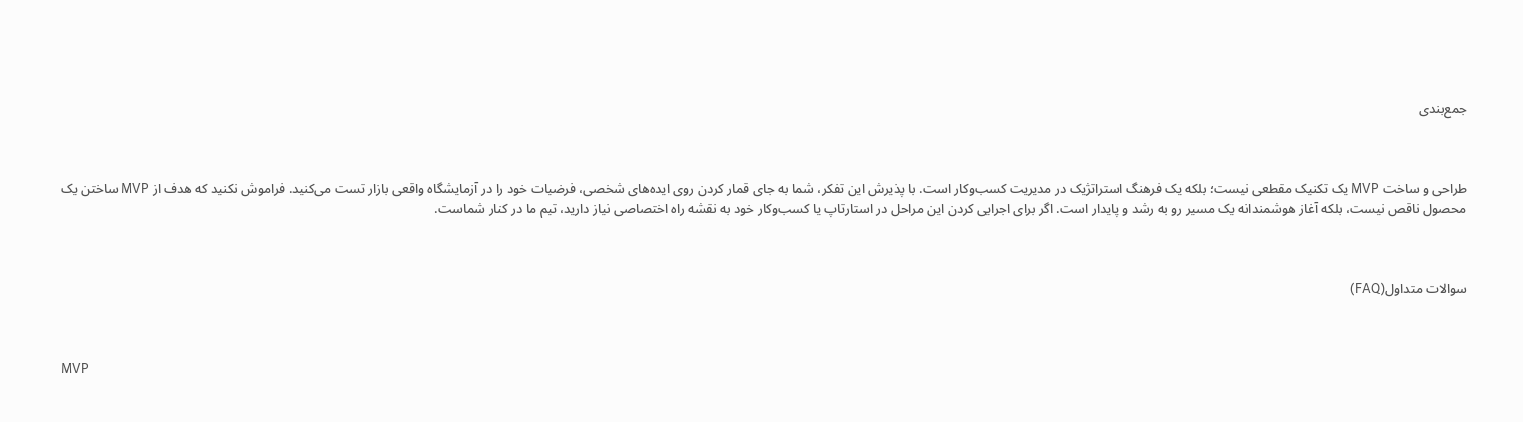جمع‌بندی



طراحی و ساخت MVP یک تکنیک مقطعی نیست؛ بلکه یک فرهنگ استراتژیک در مدیریت کسب‌وکار است. با پذیرش این تفکر، شما به جای قمار کردن روی ایده‌های شخصی، فرضیات خود را در آزمایشگاه واقعی بازار تست می‌کنید. فراموش نکنید که هدف از MVP ساختن یک محصول ناقص نیست، بلکه آغاز هوشمندانه یک مسیر رو به رشد و پایدار است. اگر برای اجرایی کردن این مراحل در استارتاپ یا کسب‌وکار خود به نقشه راه اختصاصی نیاز دارید، تیم ما در کنار شماست.



سوالات متداول(FAQ)



MVP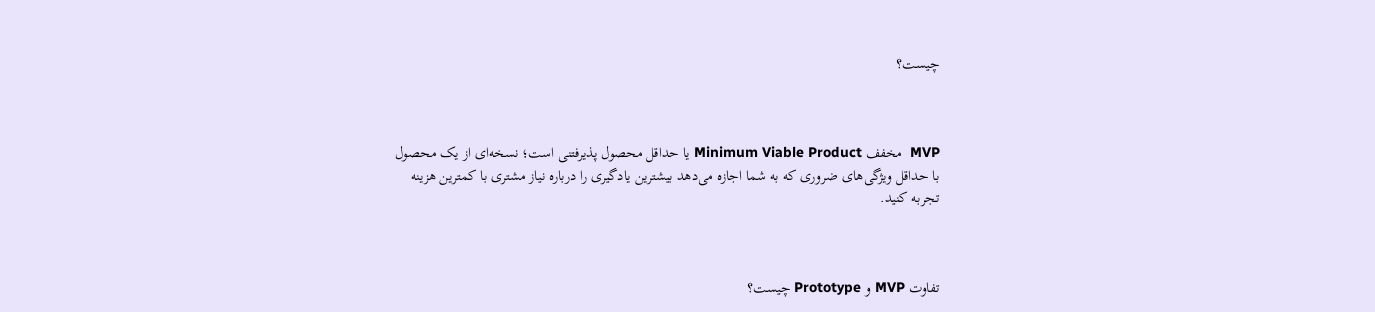چیست؟



MVP  مخفف Minimum Viable Product یا حداقل محصول پذیرفتنی است؛ نسخه‌ای از یک محصول با حداقل ویژگی‌های ضروری که به شما اجازه می‌دهد بیشترین یادگیری را درباره نیاز مشتری با کمترین هزینه تجربه کنید.



تفاوت MVP و Prototype چیست؟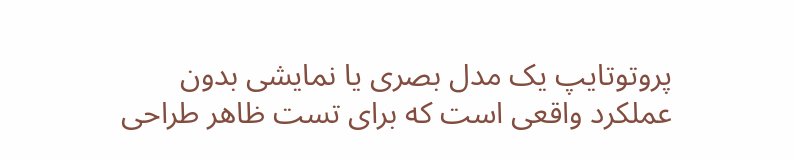پروتوتایپ یک مدل بصری یا نمایشی بدون عملکرد واقعی است که برای تست ظاهر طراحی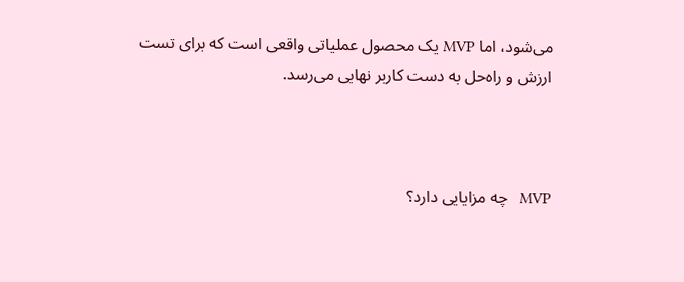می‌شود، اما MVP یک محصول عملیاتی واقعی است که برای تست ارزش و راه‌حل به دست کاربر نهایی می‌رسد.



MVP   چه مزایایی دارد؟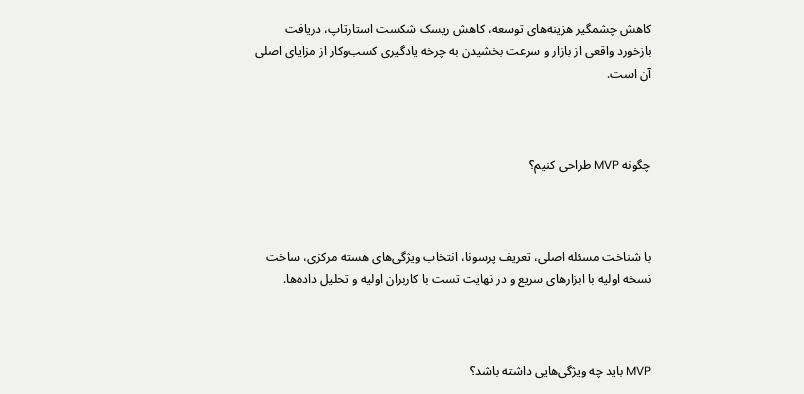کاهش چشمگیر هزینه‌های توسعه، کاهش ریسک شکست استارتاپ، دریافت بازخورد واقعی از بازار و سرعت بخشیدن به چرخه یادگیری کسب‌وکار از مزایای اصلی آن است.



چگونه MVP طراحی کنیم؟



با شناخت مسئله اصلی، تعریف پرسونا، انتخاب ویژگی‌های هسته مرکزی، ساخت نسخه اولیه با ابزارهای سریع و در نهایت تست با کاربران اولیه و تحلیل داده‌ها.



MVP باید چه ویژگی‌هایی داشته باشد؟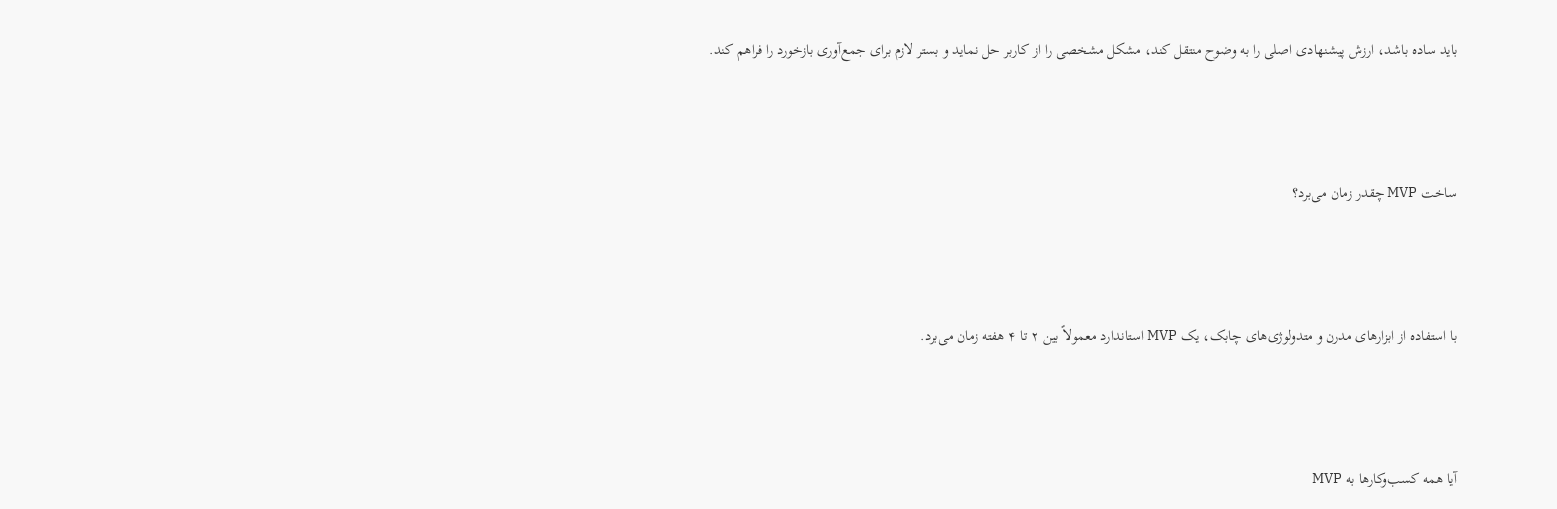باید ساده باشد، ارزش پیشنهادی اصلی را به وضوح منتقل کند، مشکل مشخصی را از کاربر حل نماید و بستر لازم برای جمع‌آوری بازخورد را فراهم کند.



ساخت MVP چقدر زمان می‌برد؟



با استفاده از ابزارهای مدرن و متدولوژی‌های چابک، یک MVP استاندارد معمولاً بین ۲ تا ۴ هفته زمان می‌برد.



آیا همه کسب‌وکارها به MVP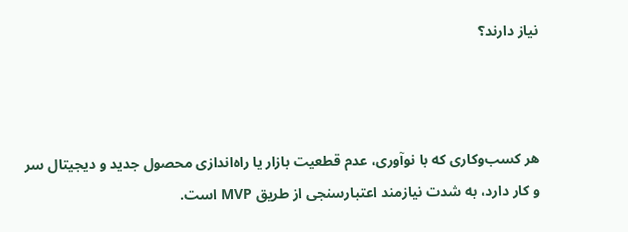نیاز دارند؟



هر کسب‌وکاری که با نوآوری، عدم قطعیت بازار یا راه‌اندازی محصول جدید و دیجیتال سر و کار دارد، به شدت نیازمند اعتبارسنجی از طریق MVP است.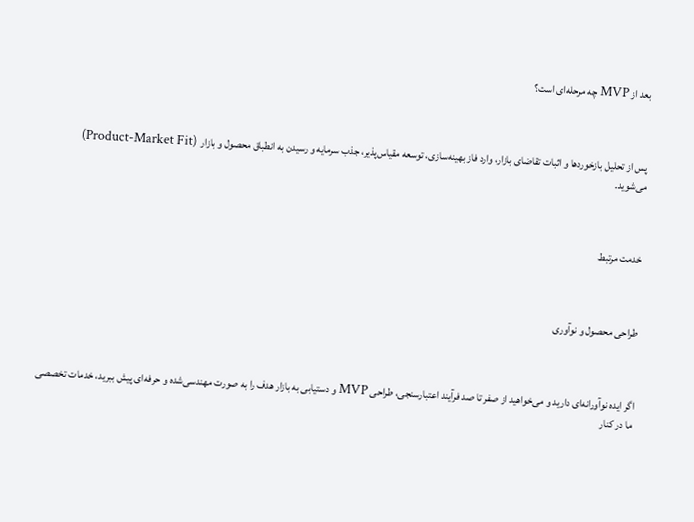بعد از MVP چه مرحله‌ای است؟



پس از تحلیل بازخوردها و اثبات تقاضای بازار، وارد فاز بهینه‌سازی، توسعه مقیاس‌پذیر، جذب سرمایه و رسیدن به انطباق محصول و بازار  (Product-Market Fit) می‌شوید.



خدمت مرتبط



طراحی محصول و نوآوری



اگر ایده نوآورانه‌ای دارید و می‌خواهید از صفر تا صد فرآیند اعتبارسنجی، طراحی MVP و دستیابی به بازار هدف را به صورت مهندسی‌شده و حرفه‌ای پیش ببرید، خدمات تخصصی ما در کنار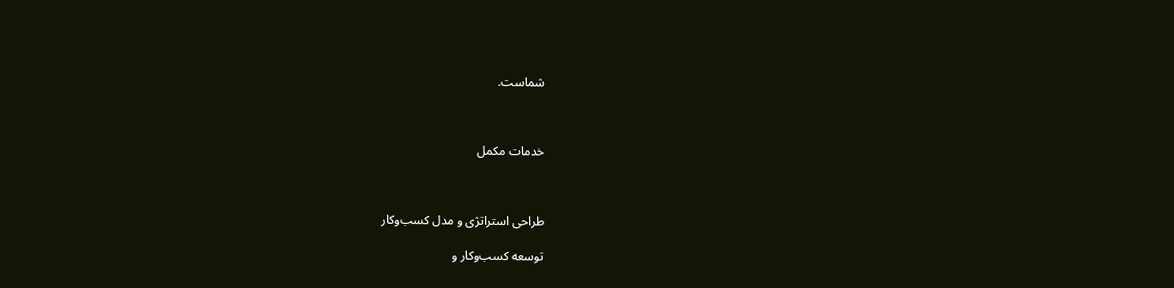شماست.



خدمات مکمل



طراحی استراتژی و مدل کسب‌وکار

توسعه کسب‌وکار و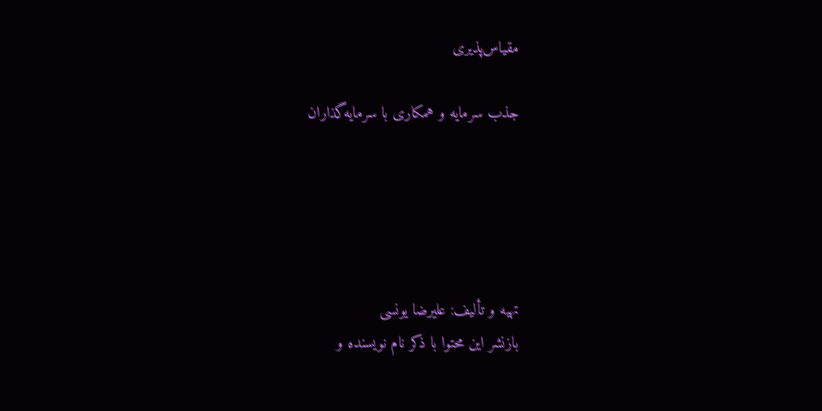مقیاس‌پذیری

جذب سرمایه و همکاری با سرمایه‌گذاران





تهیه و تألیف: علیرضا یونسی
بازنشر این محتوا با ذکر نام نویسنده و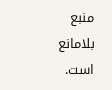منبع بلامانع است.